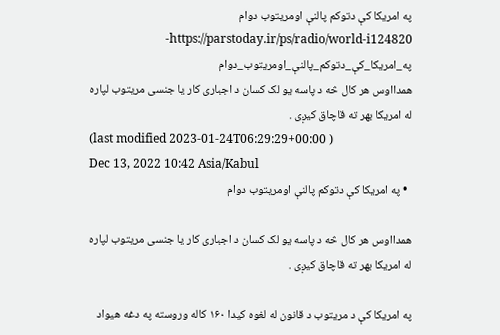په امریکا کې دتوکم پالنې اومریتوب دوام
https://parstoday.ir/ps/radio/world-i124820-په_امریکا_کې_دتوکم_پالنې_اومریتوب_دوام
همدااوس هر کال څه د پاسه یو لک کسان د اجباری کار یا جنسی مریتوب لپاره له امریکا بهر ته قاچاق کیږی .
(last modified 2023-01-24T06:29:29+00:00 )
Dec 13, 2022 10:42 Asia/Kabul
  • په امریکا کې دتوکم پالنې اومریتوب دوام

همدااوس هر کال څه د پاسه یو لک کسان د اجباری کار یا جنسی مریتوب لپاره له امریکا بهر ته قاچاق کیږی .

په امریکا کې د مریتوب د قانون له لغوه کیدا ۱۶۰ کاله وروسته په دغه هیواد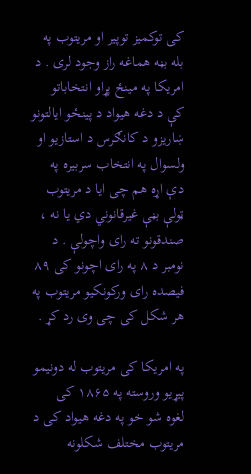کی توکمیز توپیر او مریتوب په بله بڼه هماغه راز وجود لری . د امریکا په مینځ پړاو انتخاباتو کې د دغه هیواد د پینځو ایالتونو ښاریزو د کانګرس د استازیو او ولسوال په انتخاب سربیره په دې اړه هم چی ایا د مریتوب ټولې بڼې غیرقانوني دي یا نه ، صندقونو ته رای واچولې . د نومبر د ۸ په رای اچونو کی ۸۹ فیصده رای ورکونکیو مریتوب په هر شکل کی چی وی رد کړ .

په امریکا کی مریتوب له دونیمو پیړیو وروسته په ۱۸۶۵ کی  لغوه شو خو په دغه هیواد کی د مریتوب مختلف شکلونه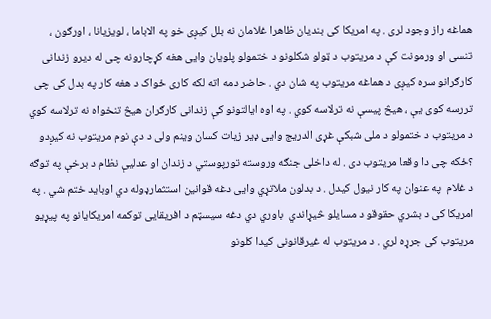هماغه راز وجود لری . په امریکا کی بندیان ظاهرا غلامان نه بلل کیږی خو په الاباما ، لویزیانا ، اورګون ، تنسی او ورمونت کې د مریتوب د ټولو شکلونو د ختمولو پلویان وایی هغه کړچارونه چی له دیرو زندانی کارګرانو سره کیږی د هماغه مریتوب په شان دي . حاضر دمه اته لکه کاری ځواک د هغه کار په بدل کی چی تررسه کوی یې ، هیڅ پیسې نه ترلاسه کوي . په اوه ایالتونو کې زندانی کارګران هیڅ تنخواه نه ترلاسه کوي د مریتوب د ختمولو د ملی شبکې غړی الدریج وایی ډیر زیات کسان وینم ولی د دې نوم مریتوب نه کیږدو ؟ځکه چی دا وقعا مریتوب دی . له داخلی جنګه وروسته تورپوستي د زندان او عدلیې نظام د برخې په توګه د غلام  په عنوان په کار نیول کیدل . د بدلون ملاتړي وایی دغه قوانین استثمارډوله دي اوباید ختم شي . په امریکا کی د بشري حقوقو د مسایلو څیړاندي  باوري دي دغه سیسټم د افریقایی توکمه امریکایانو په پیړیو مریتوب کی جرړه لري . د مریتوب له غیرقانونی کیدا کلونو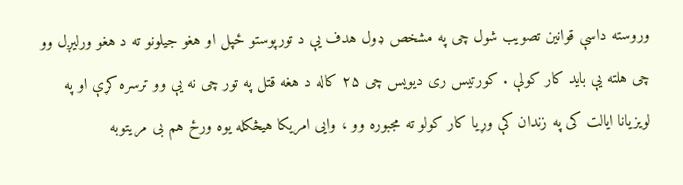وروسته داسې قوانین تصویب شول چی په مشخص ډول هدف یې د تورپوستو ځپل او هغو جیلونو ته د هغو ورلیږل وو چی هلته یې باید کار کولې . کورتیس ری دیویس چی ۲۵ کاله د هغه قتل په تور چی نه یې وو ترسره کړې او په لویزیانا ایالت کی په زندان کې وړیا کار کولو ته مجبوره وو ، وایی امریکا هیڅکله یوه ورځ هم بی مریتوبه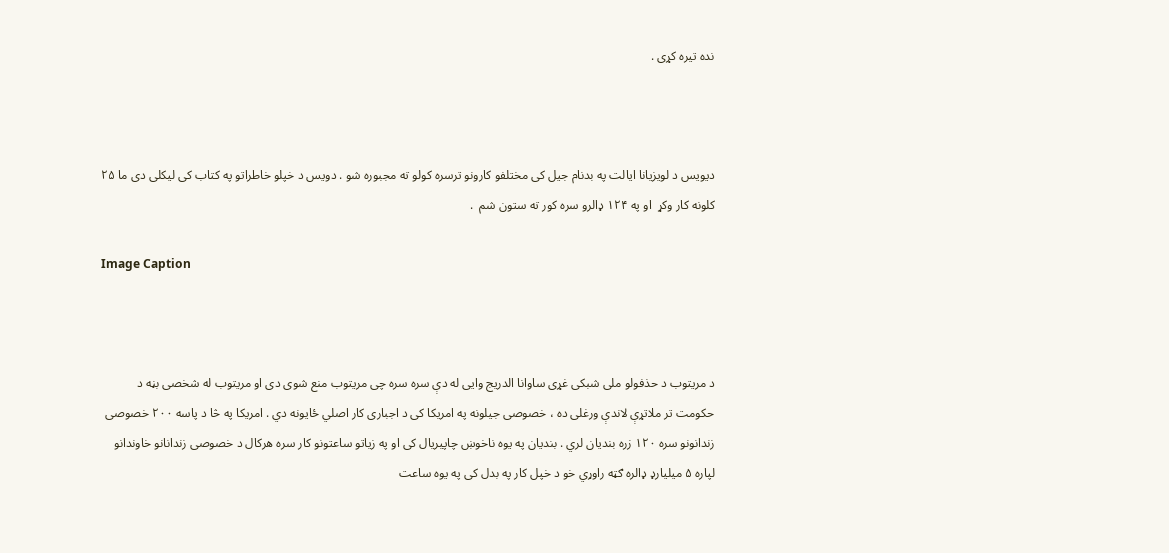نده تیره کړی .



دیویس د لویزیانا ایالت په بدنام جیل کی مختلفو کارونو ترسره کولو ته مجبوره شو . دویس د خپلو خاطراتو په کتاب کی لیکلی دی ما ۲۵ کلونه کار وکړ  او په ۱۲۴ ډالرو سره کور ته ستون شم  .

Image Caption



د مریتوب د حذفولو ملی شبکی غړی ساوانا الدریج وایی له دې سره سره چی مریتوب منع شوی دی او مریتوب له شخصی بڼه د حکومت تر ملاتړې لاندې ورغلی ده ، خصوصی جیلونه په امریکا کی د اجباری کار اصلي ځایونه دي . امریکا په څا د پاسه ۲۰۰ خصوصی زندانونو سره ۱۲۰ زره بندیان لري . بندیان په یوه ناخوښ چاپیریال کی او په زیاتو ساعتونو کار سره هرکال د خصوصی زندانانو خاوندانو لپاره ۵ میلیارډ ډالره ګټه راوړي خو د خپل کار په بدل کی په یوه ساعت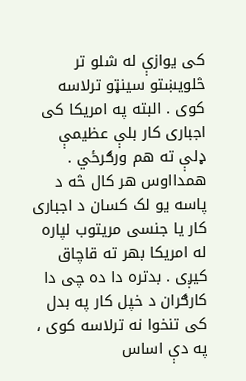کی یوازې له شلو تر څلویښتو سینټو ترلاسه کوی . البته په امریکا کی اجباری کار بلې عظیمې ډلې ته هم ورګرځي . همدااوس هر کال څه د پاسه یو لک کسان د اجباری کار یا جنسی مریتوب لپاره له امریکا بهر ته قاچاق کیږی . بدتره دا ده چی دا کارګران د خپل کار په بدل کی تنخوا نه ترلاسه کوی ، په دې اساس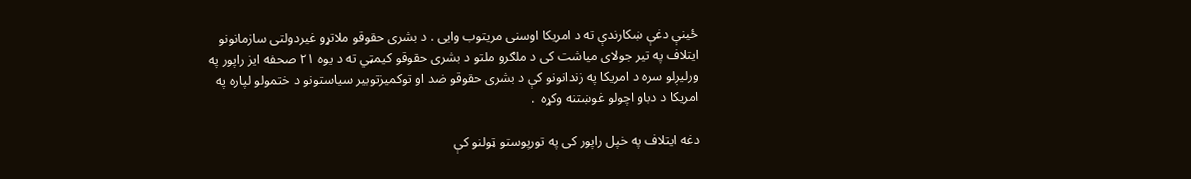ځینې دغې ښکارندې ته د امریکا اوسنی مریتوب وایی . د بشری حقوقو ملاتړو غیردولتی سازمانونو ایتلاف په تیر جولای میاشت کی د ملګرو ملتو د بشری حقوقو کیمټي ته د یوه ۲۱ صحفه ایز راپور په ورلیږلو سره د امریکا په زندانونو کې د بشری حقوقو ضد او توکمیزتوبیر سیاستونو د ختمولو لپاره په امریکا د دباو اچولو غوښتنه وکړه  .

دغه ایتلاف په خپل راپور کی په تورپوستو ټولنو کې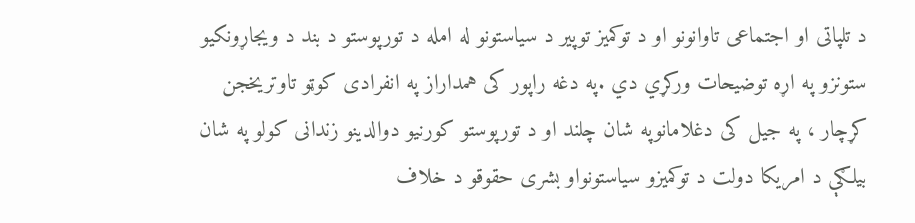د تلپاتی او اجتماعی تاوانونو او د توکمیز توپیر د سیاستونو له امله د تورپوستو د بند د ویجاړونکیو ستونزو په اړه توضیحات ورکړي دي .په دغه راپور کی همداراز په انفرادی کوټو تاوتریخجن کړچار ، په جیل کی دغلامانوپه شان چلند او د تورپوستو کورنیو دوالدینو زندانی کولو په شان بیلګې د امریکا دولت د توکمیزو سیاستونواو بشری حقوقو د خلاف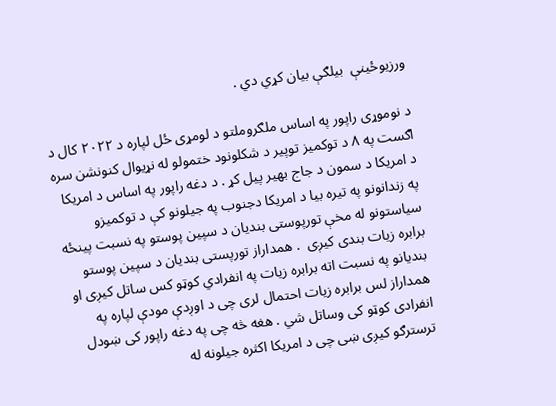ورزیوځینې  بیلګې بیان کړي دي .

د نوموړی راپور په اساس ملګروملتو د لومړی ځل لپاره د ۲۰۲۲ کال د اګست په ۸ د توکمیز توپیر د شکلونود ختمولو له نړیوال کنونشن سره د امریکا د سمون د جاج بهیر پیل کړ . د دغه راپور په اساس د امریکا په زندانونو په تیره بیا د امریکا دجنوب په جیلونو کې د توکمیزو سیاستونو له مخې تورپوستی بندیان د سپین پوستو په نسبت پینځه برابره زیات بندی کیږی  . همداراز تورپستی بندیان د سپین پوستو بندیانو په نسبت اته برابره زیات په انفرادي کوټو کس ساتل کیږی او همداراز لس برابره زیات احتمال لری چی د اوږدې مودې لپاره په انفرادی کوټو کی وساتل شي . هغه څه چی په دغه راپور کی ښودل ترسترګو کیږی ښی چی د امریکا اکثره جیلونه له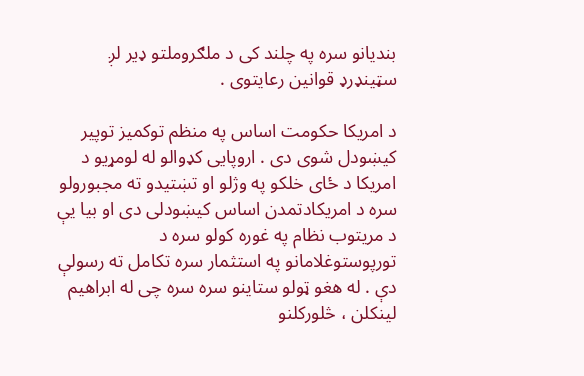بندیانو سره په چلند کی د ملګروملتو ډیر لږ سټینډرډ قوانین رعایتوی .

د امریکا حکومت اساس په منظم توکمیز توپیر کیښودل شوی دی . اروپایی کډوالو له لومړیو د امریکا د ځای خلکو په وژلو او تښتیدو ته مجبورولو سره د امریکادتمدن اساس کیښودلی دی او بیا یې د مریتوب نظام په غوره کولو سره د تورپوستوغلامانو په استثمار سره تکامل ته رسولې دې . له هغو ټولو ستاینو سره سره چی له ابراهیم لینکلن ، څلورکلنو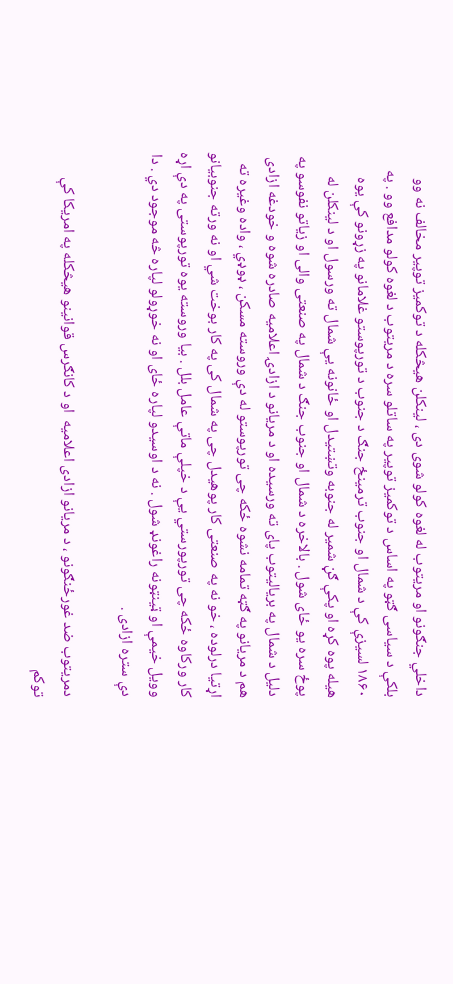داخلي جنګونو او مریتوب له لغوه کولو شوی دی ، لینکلن هیڅکله د توکمیز توپیر مخالف نه وو بلکې د سیاسی ګټو په اساس د توکمیز توپیر په ساتلو سره د مریتوب د لغوه کولو مدافع وو . په ۱۸۶۰ لسیزې کې د شمال او جنوب ترمینځ جنګ د جنوب د تورپوستو غلامانو په زړونو کې یوه هیله پوه کړه او پکې ګڼ شمیر له جنوبه وتښتیدل او ځانونه یې شمال ته ورسول او د لینکلن له پوځ سره یو ځای شول . بالاخره د شمال او جنوب جنګ د شمال په صنعتی والی او زیاتو نفوسو په دلیل د شمال په بریالیتوب پای ته ورسیده او د مریانو د ازادۍ اعلامیه صادره شوه و خودغه ازادی هم د مریانو په ګټه تمامه نشوه ځکه چی تورپوستو له دې وروسته مسکن ، ډوډي ، واده وغیره ته اړتیا درلوده ، خو نه په صنعتی کار پوهیدل چی په شمال کی په کار بوخت شي او نه ورته جنوبیانو کار ورکاوه ځکه چی تورپورستي یې د خپلې ماتې عامل بلل . بیا وروسته یوه تورپوستی په دې اړه وویل خیمې او ټینټونه راغونډ شول . نه د اوسیدو لپاره ځای او نه خوړولو لپاره څه موجود دي . دا دې ستره ازادی .

دمریتوب ضد غورځنګونو ، د مریانو ازادی اعلامیه  او د کانګرس قوانینو هیڅکله په امریکا کې توکم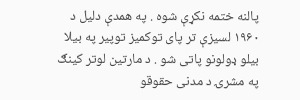پالنه ختمه نکړې شوه . په همدې دلیل د ۱۹۶۰ لسیزې تر پای توکمیز توپیر په بیلا بیلو ډولونو پاتی شو . د مارتین لوتر کینګ په مشرۍ د مدنی حقوقو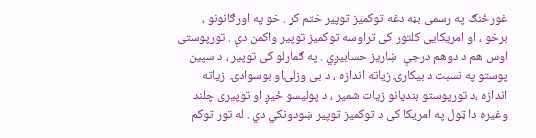غورځنګ په رسمی بڼه دغه توکمیز توپیر ختم کړ . خو په اورګانونو ، برخو ، او امریکایی کلتور کی تراوسه توکمیز توپیر واکمن دې . تورپوستی اوس هم د دوهم درجې  ښاریز حسابیږي . په ګمارلو کی توپیر ، د سپین پوستو په نسبت د بیکارۍ زیاته اندازه ، د بی وزلۍاو بوسوادۍ  زیاته اندازه ،د تورپوستو بندیانو زیات شمیر ، د پولیسو ځیږ او توپیری چلند وغیره دا ټول په امریکا کی د توکمیز توپیر ښودونکي دي . له تور توکم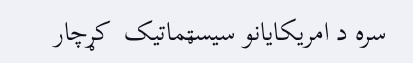سره د امریکایانو سیسټماتیک  کړچار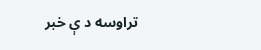تراوسه د ې خبر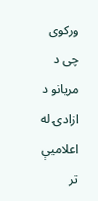ورکوی چی د مریانو د ازادۍ له  اعلامیې تر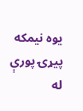یوه نیمکه پیړۍ پورې له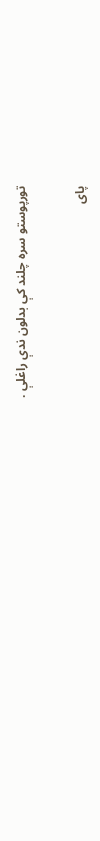تورپوستو سره چلند کې بدلون ندې راغلې .

پای